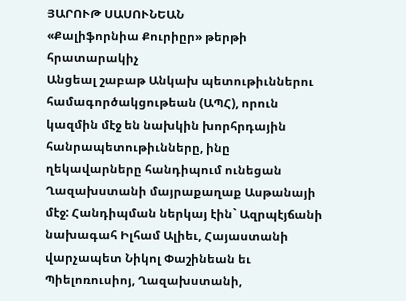ՅԱՐՈՒԹ ՍԱՍՈՒՆԵԱՆ
«Քալիֆորնիա Քուրիըր» թերթի հրատարակիչ
Անցեալ շաբաթ Անկախ պետութիւններու համագործակցութեան (ԱՊՀ), որուն կազմին մէջ են նախկին խորհրդային հանրապետութիւնները, ինը ղեկավարները հանդիպում ունեցան Ղազախստանի մայրաքաղաք Ասթանայի մէջ: Հանդիպման ներկայ էին` Ազրպէյճանի նախագահ Իլհամ Ալիեւ, Հայաստանի վարչապետ Նիկոլ Փաշինեան եւ Պիելոռուսիոյ, Ղազախստանի,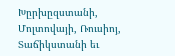Խըրխըզստանի, Մոլտովայի, Ռուսիոյ, Տաճիկստանի եւ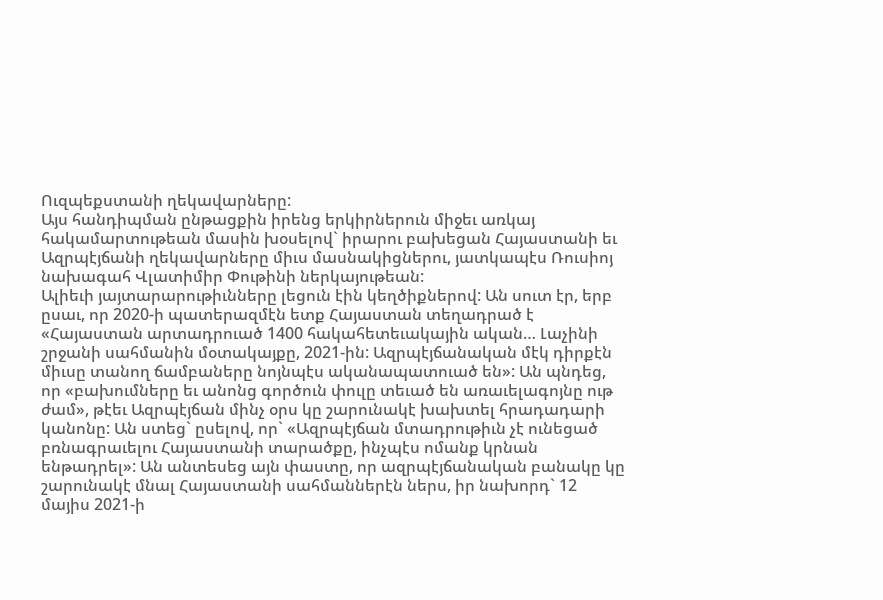Ուզպեքստանի ղեկավարները:
Այս հանդիպման ընթացքին իրենց երկիրներուն միջեւ առկայ հակամարտութեան մասին խօսելով` իրարու բախեցան Հայաստանի եւ Ազրպէյճանի ղեկավարները միւս մասնակիցներու, յատկապէս Ռուսիոյ նախագահ Վլատիմիր Փութինի ներկայութեան:
Ալիեւի յայտարարութիւնները լեցուն էին կեղծիքներով: Ան սուտ էր, երբ ըսաւ, որ 2020-ի պատերազմէն ետք Հայաստան տեղադրած է «Հայաստան արտադրուած 1400 հակահետեւակային ական… Լաչինի շրջանի սահմանին մօտակայքը, 2021-ին: Ազրպէյճանական մէկ դիրքէն միւսը տանող ճամբաները նոյնպէս ականապատուած են»: Ան պնդեց, որ «բախումները եւ անոնց գործուն փուլը տեւած են առաւելագոյնը ութ ժամ», թէեւ Ազրպէյճան մինչ օրս կը շարունակէ խախտել հրադադարի կանոնը: Ան ստեց` ըսելով, որ` «Ազրպէյճան մտադրութիւն չէ ունեցած բռնագրաւելու Հայաստանի տարածքը, ինչպէս ոմանք կրնան ենթադրել»: Ան անտեսեց այն փաստը, որ ազրպէյճանական բանակը կը շարունակէ մնալ Հայաստանի սահմաններէն ներս, իր նախորդ` 12 մայիս 2021-ի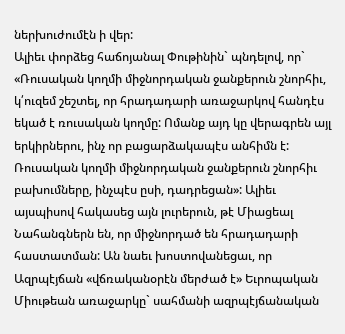ներխուժումէն ի վեր:
Ալիեւ փորձեց հաճոյանալ Փութինին` պնդելով, որ` «Ռուսական կողմի միջնորդական ջանքերուն շնորհիւ, կ՛ուզեմ շեշտել, որ հրադադարի առաջարկով հանդէս եկած է ռուսական կողմը: Ոմանք այդ կը վերագրեն այլ երկիրներու, ինչ որ բացարձակապէս անհիմն է: Ռուսական կողմի միջնորդական ջանքերուն շնորհիւ բախումները, ինչպէս ըսի, դադրեցան»: Ալիեւ այսպիսով հակասեց այն լուրերուն, թէ Միացեալ Նահանգներն են, որ միջնորդած են հրադադարի հաստատման: Ան նաեւ խոստովանեցաւ, որ Ազրպէյճան «վճռականօրէն մերժած է» Եւրոպական Միութեան առաջարկը` սահմանի ազրպէյճանական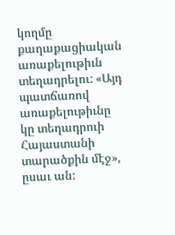կողմը քաղաքացիական առաքելութիւն տեղադրելու: «Այդ պատճառով առաքելութիւնը կը տեղադրուի Հայաստանի տարածքին մէջ», ըսաւ ան: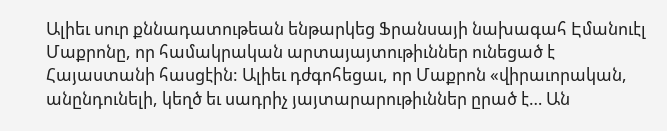Ալիեւ սուր քննադատութեան ենթարկեց Ֆրանսայի նախագահ Էմանուէլ Մաքրոնը, որ համակրական արտայայտութիւններ ունեցած է Հայաստանի հասցէին: Ալիեւ դժգոհեցաւ, որ Մաքրոն «վիրաւորական, անընդունելի, կեղծ եւ սադրիչ յայտարարութիւններ ըրած է… Ան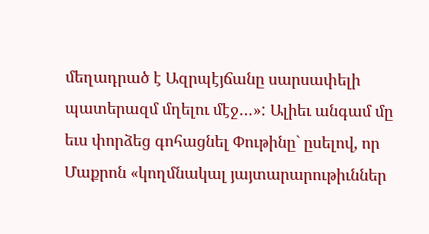մեղադրած է Ազրպէյճանը սարսափելի պատերազմ մղելու մէջ…»: Ալիեւ անգամ մը եւս փորձեց գոհացնել Փութինը` ըսելով, որ Մաքրոն «կողմնակալ յայտարարութիւններ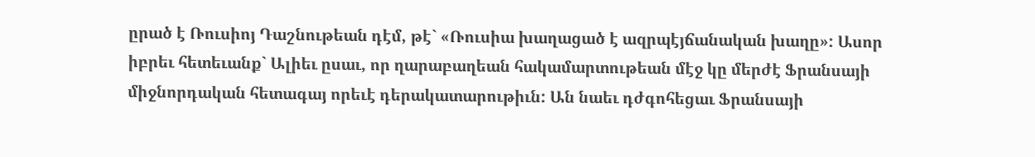ըրած է Ռուսիոյ Դաշնութեան դէմ, թէ` «Ռուսիա խաղացած է ազրպէյճանական խաղը»: Ասոր իբրեւ հետեւանք` Ալիեւ ըսաւ, որ ղարաբաղեան հակամարտութեան մէջ կը մերժէ Ֆրանսայի միջնորդական հետագայ որեւէ դերակատարութիւն: Ան նաեւ դժգոհեցաւ Ֆրանսայի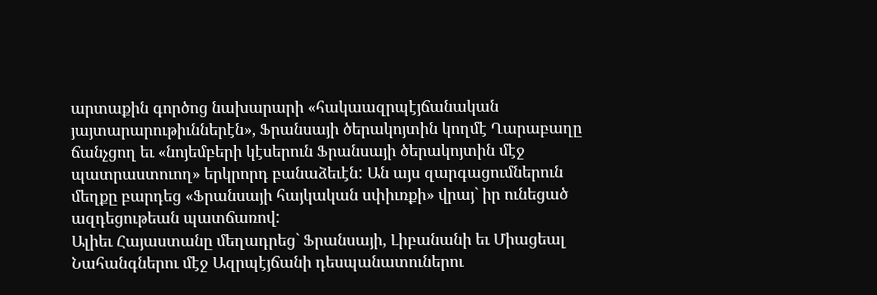արտաքին գործոց նախարարի «հակաազրպէյճանական յայտարարութիւններէն», Ֆրանսայի ծերակոյտին կողմէ Ղարաբաղը ճանչցող եւ «նոյեմբերի կէսերուն Ֆրանսայի ծերակոյտին մէջ պատրաստուող» երկրորդ բանաձեւէն: Ան այս զարգացումներուն մեղքը բարդեց «Ֆրանսայի հայկական սփիւռքի» վրայ` իր ունեցած ազդեցութեան պատճառով:
Ալիեւ Հայաստանը մեղադրեց` Ֆրանսայի, Լիբանանի եւ Միացեալ Նահանգներու մէջ Ազրպէյճանի դեսպանատուներու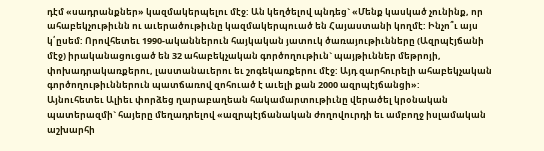դէմ «սադրանքներ» կազմակերպելու մէջ: Ան կեղծելով պնդեց` «Մենք կասկած չունինք, որ ահաբեկչութիւնն ու աւերածութիւնը կազմակերպուած են Հայաստանի կողմէ: Ինչո՞ւ այս կ՛ըսեմ: Որովհետեւ 1990-ականներուն հայկական յատուկ ծառայութիւնները (Ազրպէյճանի մէջ) իրականացուցած են 32 ահաբեկչական գործողութիւն` պայթիւններ մեթրոյի, փոխադրակառքերու, լաստանաւերու եւ շոգեկառքերու մէջ: Այդ զարհուրելի ահաբեկչական գործողութիւններուն պատճառով զոհուած է աւելի քան 2000 ազրպէյճանցի»:
Այնուհետեւ Ալիեւ փորձեց ղարաբաղեան հակամարտութիւնը վերածել կրօնական պատերազմի` հայերը մեղադրելով «ազրպէյճանական ժողովուրդի եւ ամբողջ իսլամական աշխարհի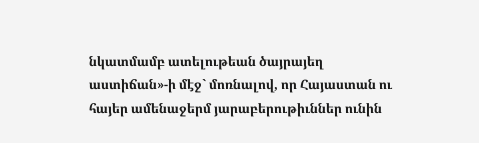նկատմամբ ատելութեան ծայրայեղ աստիճան»-ի մէջ` մոռնալով, որ Հայաստան ու հայեր ամենաջերմ յարաբերութիւններ ունին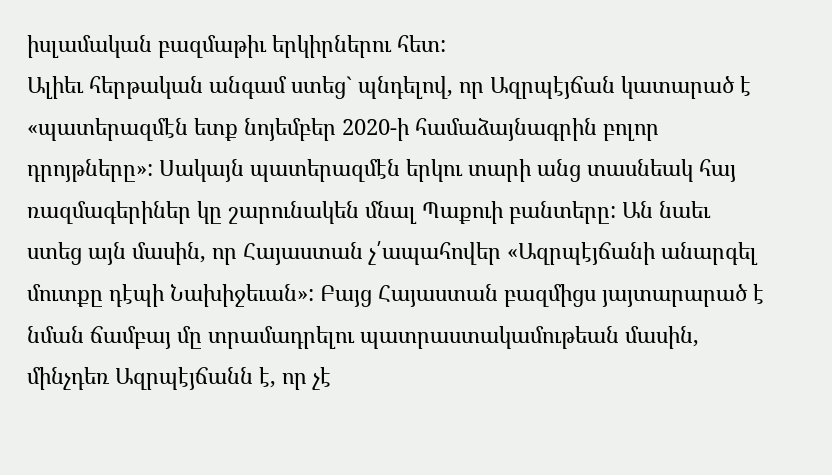իսլամական բազմաթիւ երկիրներու հետ:
Ալիեւ հերթական անգամ ստեց` պնդելով, որ Ազրպէյճան կատարած է «պատերազմէն ետք նոյեմբեր 2020-ի համաձայնագրին բոլոր դրոյթները»: Սակայն պատերազմէն երկու տարի անց տասնեակ հայ ռազմագերիներ կը շարունակեն մնալ Պաքուի բանտերը: Ան նաեւ ստեց այն մասին, որ Հայաստան չ՛ապահովեր «Ազրպէյճանի անարգել մուտքը դէպի Նախիջեւան»: Բայց Հայաստան բազմիցս յայտարարած է նման ճամբայ մը տրամադրելու պատրաստակամութեան մասին, մինչդեռ Ազրպէյճանն է, որ չէ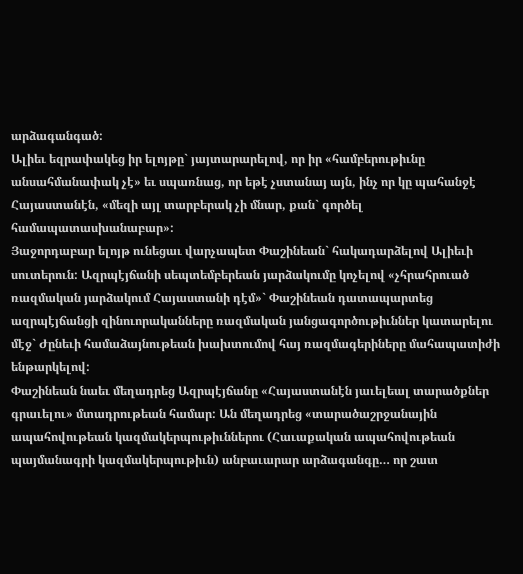արձագանգած:
Ալիեւ եզրափակեց իր ելոյթը` յայտարարելով, որ իր «համբերութիւնը անսահմանափակ չէ» եւ սպառնաց, որ եթէ չստանայ այն, ինչ որ կը պահանջէ Հայաստանէն, «մեզի այլ տարբերակ չի մնար, քան` գործել համապատասխանաբար»:
Յաջորդաբար ելոյթ ունեցաւ վարչապետ Փաշինեան` հակադարձելով Ալիեւի սուտերուն: Ազրպէյճանի սեպտեմբերեան յարձակումը կոչելով «չհրահրուած ռազմական յարձակում Հայաստանի դէմ»` Փաշինեան դատապարտեց ազրպէյճանցի զինուորականները ռազմական յանցագործութիւններ կատարելու մէջ` Ժընեւի համաձայնութեան խախտումով հայ ռազմագերիները մահապատիժի ենթարկելով:
Փաշինեան նաեւ մեղադրեց Ազրպէյճանը «Հայաստանէն յաւելեալ տարածքներ գրաւելու» մտադրութեան համար: Ան մեղադրեց «տարածաշրջանային ապահովութեան կազմակերպութիւններու (Հաւաքական ապահովութեան պայմանագրի կազմակերպութիւն) անբաւարար արձագանգը… որ շատ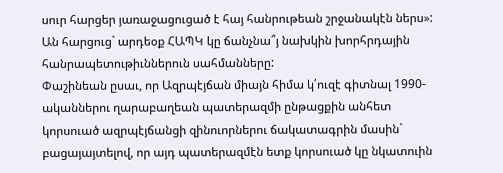սուր հարցեր յառաջացուցած է հայ հանրութեան շրջանակէն ներս»: Ան հարցուց` արդեօք ՀԱՊԿ կը ճանչնա՞յ նախկին խորհրդային հանրապետութիւններուն սահմանները:
Փաշինեան ըսաւ, որ Ազրպէյճան միայն հիմա կ՛ուզէ գիտնալ 1990-ականներու ղարաբաղեան պատերազմի ընթացքին անհետ կորսուած ազրպէյճանցի զինուորներու ճակատագրին մասին` բացայայտելով, որ այդ պատերազմէն ետք կորսուած կը նկատուին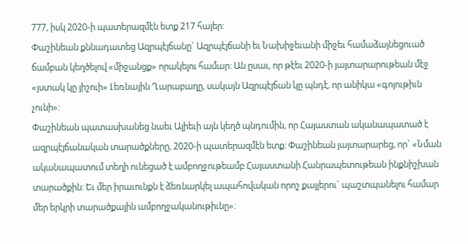777, իսկ 2020-ի պատերազմէն ետք 217 հայեր:
Փաշինեան քննադատեց Ազրպէյճանը` Ազրպէյճանի եւ Նախիջեւանի միջեւ համաձայնեցուած ճամբան կեղծելով «միջանցք» որակելու համար: Ան ըսաւ, որ թէեւ 2020-ի յայտարարութեան մէջ «յստակ կը յիշուի» Լեռնային Ղարաբաղը, սակայն Ազրպէյճան կը պնդէ, որ անիկա «գոյութիւն չունի»:
Փաշինեան պատասխանեց նաեւ Ալիեւի այն կեղծ պնդումին, որ Հայաստան ականապատած է ազրպէյճանական տարածքները, 2020-ի պատերազմէն ետք: Փաշինեան յայտարարեց, որ` «Նման ականապատում տեղի ունեցած է ամբողջութեամբ Հայաստանի Հանրապետութեան ինքնիշխան տարածքին: Եւ մեր իրաւունքն է ձեռնարկել ապահովական որոշ քայլերու` պաշտպանելու համար մեր երկրի տարածքային ամբողջականութիւնը»: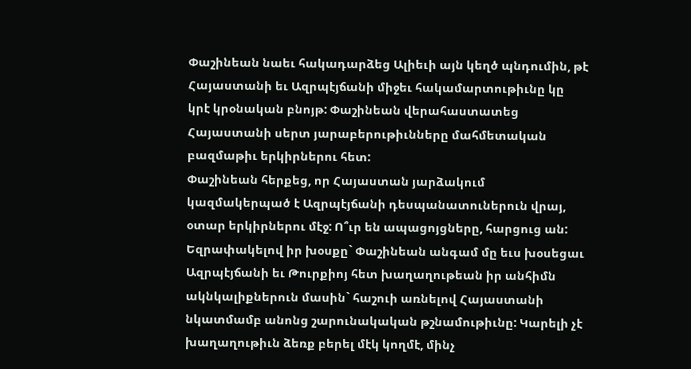Փաշինեան նաեւ հակադարձեց Ալիեւի այն կեղծ պնդումին, թէ Հայաստանի եւ Ազրպէյճանի միջեւ հակամարտութիւնը կը կրէ կրօնական բնոյթ: Փաշինեան վերահաստատեց Հայաստանի սերտ յարաբերութիւնները մահմետական բազմաթիւ երկիրներու հետ:
Փաշինեան հերքեց, որ Հայաստան յարձակում կազմակերպած է Ազրպէյճանի դեսպանատուներուն վրայ, օտար երկիրներու մէջ: Ո՞ւր են ապացոյցները, հարցուց ան:
Եզրափակելով իր խօսքը` Փաշինեան անգամ մը եւս խօսեցաւ Ազրպէյճանի եւ Թուրքիոյ հետ խաղաղութեան իր անհիմն ակնկալիքներուն մասին` հաշուի առնելով Հայաստանի նկատմամբ անոնց շարունակական թշնամութիւնը: Կարելի չէ խաղաղութիւն ձեռք բերել մէկ կողմէ, մինչ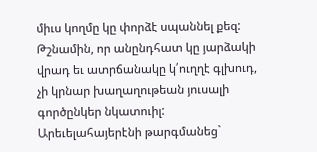միւս կողմը կը փորձէ սպաննել քեզ:
Թշնամին, որ անընդհատ կը յարձակի վրադ եւ ատրճանակը կ՛ուղղէ գլխուդ, չի կրնար խաղաղութեան յուսալի գործընկեր նկատուիլ:
Արեւելահայերէնի թարգմանեց`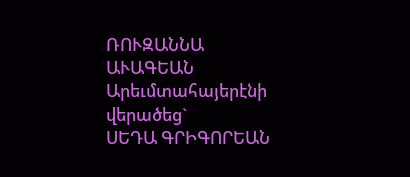ՌՈՒԶԱՆՆԱ ԱՒԱԳԵԱՆ
Արեւմտահայերէնի վերածեց`
ՍԵԴԱ ԳՐԻԳՈՐԵԱՆ